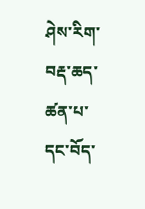ཤེས་རིག་བརྡ་ཆད་ཚན་པ་དང་བོད་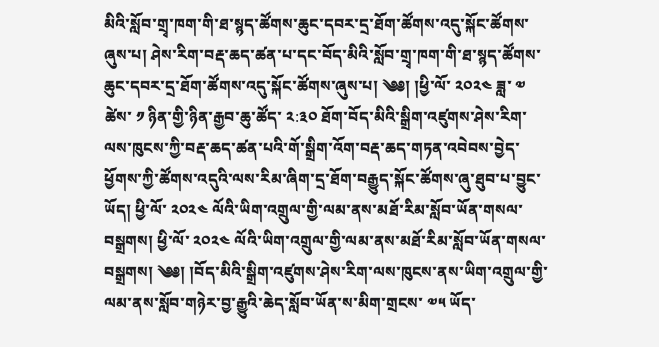མིའི་སློབ་གྲྭ་ཁག་གི་ཐ་སྙད་ཚོགས་ཆུང་དབར་དྲ་ཐོག་ཚོགས་འདུ་སྐོང་ཚོགས་ཞུས་པ། ཤེས་རིག་བརྡ་ཆད་ཚན་པ་དང་བོད་མིའི་སློབ་གྲྭ་ཁག་གི་ཐ་སྙད་ཚོགས་ཆུང་དབར་དྲ་ཐོག་ཚོགས་འདུ་སྐོང་ཚོགས་ཞུས་པ། ༄༅། །ཕྱི་ལོ་ ༢༠༢༤ ཟླ་ ༧ ཚེས་ ༡ ཉིན་གྱི་ཉིན་རྒྱབ་ཆུ་ཚོད་ ༢:༣༠ ཐོག་བོད་མིའི་སྒྲིག་འཛུགས་ཤེས་རིག་ལས་ཁུངས་ཀྱི་བརྡ་ཆད་ཚན་པའི་གོ་སྒྲིག་འོག་བརྡ་ཆད་གཏན་འབེབས་བྱེད་ཕྱོགས་ཀྱི་ཚོགས་འདུའི་ལས་རིམ་ཞིག་དྲ་ཐོག་བརྒྱུད་སྐོང་ཚོགས་ཞུ་ཐུབ་པ་བྱུང་ཡོད། ཕྱི་ལོ་ ༢༠༢༤ ལོའི་ཡིག་འགྲུལ་གྱི་ལམ་ནས་མཐོ་རིམ་སློབ་ཡོན་གསལ་བསྒྲགས། ཕྱི་ལོ་ ༢༠༢༤ ལོའི་ཡིག་འགྲུལ་གྱི་ལམ་ནས་མཐོ་རིམ་སློབ་ཡོན་གསལ་བསྒྲགས། ༄༅། །བོད་མིའི་སྒྲིག་འཛུགས་ཤེས་རིག་ལས་ཁུངས་ནས་ཡིག་འགྲུལ་གྱི་ལམ་ནས་སློབ་གཉེར་བྱ་རྒྱུའི་ཆེད་སློབ་ཡོན་ས་མིག་གྲངས་ ༧༥ ཡོད་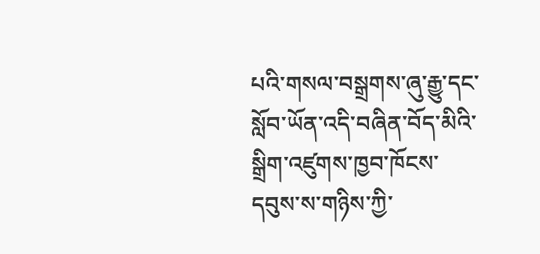པའི་གསལ་བསྒྲགས་ཞུ་རྒྱུ་དང་སློབ་ཡོན་འདི་བཞིན་བོད་མིའི་སྒྲིག་འཛུགས་ཁྱབ་ཁོངས་དབུས་ས་གཉིས་ཀྱི་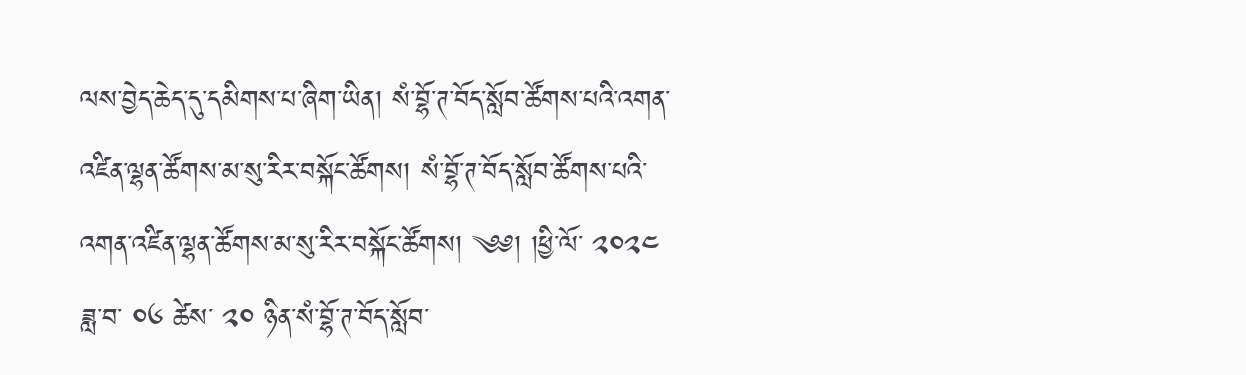ལས་བྱེད་ཆེད་དུ་དམིགས་པ་ཞིག་ཡིན། སཾ་བྷོ་ཊ་བོད་སློབ་ཚོགས་པའི་འགན་འཛིན་ལྷན་ཚོགས་མ་སུ་རིར་བསྐོང་ཚོགས། སཾ་བྷོ་ཊ་བོད་སློབ་ཚོགས་པའི་འགན་འཛིན་ལྷན་ཚོགས་མ་སུ་རིར་བསྐོང་ཚོགས། ༄༅། །ཕྱི་ལོ་ ༢༠༢༤ ཟླ་བ་ ༠༦ ཚེས་ ༢༠ ཉིན་སཾ་བྷོ་ཊ་བོད་སློབ་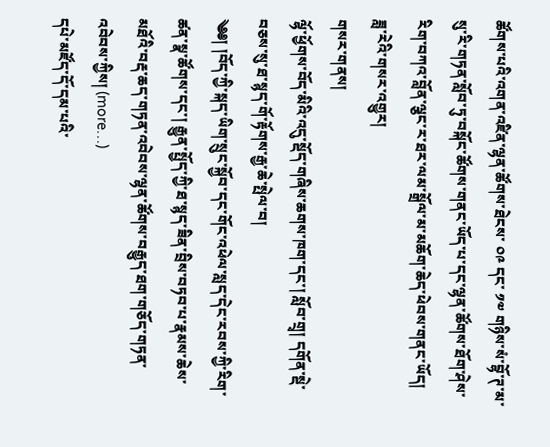ཚོགས་པའི་འགན་འཛིན་ལྷན་ཚོགས་ཐེངས་ ༠༩ དང་ ༡༧ གཉིས་སཾ་བྷོ་ཊ་མ་སུ་རི་གཏན་སློབ་ཏུ་བསྐོང་ཚོགས་གནང་ཡོད་པ་དང་ལྷན་ཚོགས་ཐོག་ཤེས་རིག་བཀའ་བློན་ལྕང་ར་ཐར་ལམ་སྒྲོལ་མ་མཆོག་ཆེད་ཕེབས་གནང་ཡོད།
ཟླ་རེའི་གསར་འགྱུར།
གསར་གནས།
ལྷོ་ཕྱོགས་བོད་མིའི་འདུ་སྡོད་གཞིས་ཆགས་ཁག་དང་། སློབ་གྲྭ། དགོན་སྡེ་བཅས་སུ་ཐ་སྙད་གོ་རྟོགས་རྒྱ་ཆེ་སྤེལ་བ།
༄༅། །བོད་ཀྱི་སྐད་ཡིག་སྲུང་སྐྱོབ་དང་གོང་འཕེལ་སླད་དེང་རབས་ཀྱི་རིག་ཚན་སྣ་ཚོགས་དང་། རྒྱུན་སྤྱོད་ཀྱི་ཐ་སྙད་ཟིན་བྲིས་བཏབ་པ་རྣམས་ཆེས་མཐོའི་བརྡ་ཆད་གཏན་འབེབས་ལྷན་ཚོགས་བརྒྱུད་ཐག་གཅོད་གཏན་འབེབས་ཀྱིས། (more…)
དཔེ་མཛོད་དོ་དམ་པའི་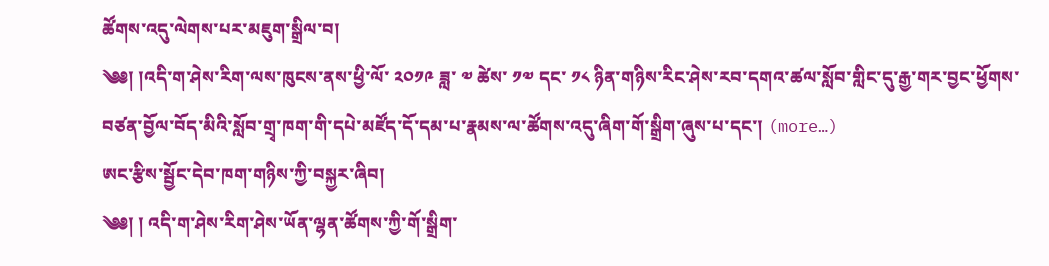ཚོགས་འདུ་ལེགས་པར་མཇུག་སྒྲིལ་བ།
༄༅། །འདི་ག་ཤེས་རིག་ལས་ཁུངས་ནས་ཕྱི་ལོ་ ༢༠༡༩ ཟླ་ ༧ ཚེས་ ༡༧ དང་ ༡༨ ཉིན་གཉིས་རིང་ཤེས་རབ་དགའ་ཚལ་སློབ་གླིང་དུ་རྒྱ་གར་བྱང་ཕྱོགས་བཙན་བྱོལ་བོད་མིའི་སློབ་གྲྭ་ཁག་གི་དཔེ་མཛོད་དོ་དམ་པ་རྣམས་ལ་ཚོགས་འདུ་ཞིག་གོ་སྒྲིག་ཞུས་པ་དང་། (more…)
ཨང་རྩིས་སྦྱོང་དེབ་ཁག་གཉིས་ཀྱི་བསྐྱར་ཞིབ།
༄༅། ། འདི་ག་ཤེས་རིག་ཤེས་ཡོན་ལྷན་ཚོགས་ཀྱི་གོ་སྒྲིག་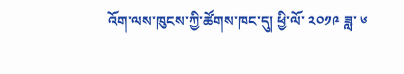འོག་ལས་ཁུངས་ཀྱི་ཚོགས་ཁང་དུ། ཕྱི་ལོ་ ༢༠༡༩ ཟླ་ ༦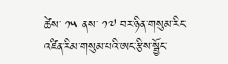ཚེས་ ༡༥ ནས་ ༡༧ བར་ཉིན་གསུམ་རིང་འཛིན་རིམ་གསུམ་པའི་ཨང་རྩིས་སྦྱོང་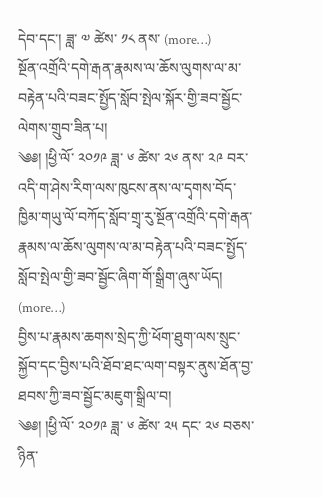དེབ་དང་། ཟླ་ ༧ ཚེས་ ༡༨ ནས་ (more…)
སྔོན་འགྲོའི་དགེ་རྒན་རྣམས་ལ་ཆོས་ལུགས་ལ་མ་བརྟེན་པའི་བཟང་སྤྱོད་སློབ་སྤེལ་སྐོར་གྱི་ཟབ་སྦྱོང་ལེགས་གྲུབ་ཟིན་པ།
༄༅། །ཕྱི་ལོ་ ༢༠༡༩ ཟླ་ ༦ ཚེས་ ༢༦ ནས་ ༢༩ བར་འདི་ག་ཤེས་རིག་ལས་ཁུངས་ནས་ལ་དྭགས་བོད་ཁྱིམ་གཡུ་ལོ་བཀོད་སློབ་གྲྭ་རུ་སྔོན་འགྲོའི་དགེ་རྒན་རྣམས་ལ་ཆོས་ལུགས་ལ་མ་བརྟེན་པའི་བཟང་སྤྱོད་སློབ་སྤེལ་གྱི་ཟབ་སྦྱོང་ཞིག་གོ་སྒྲིག་ཞུས་ཡོད། (more…)
བྱིས་པ་རྣམས་ཆགས་སྲེད་ཀྱི་ཕོག་ཐུག་ལས་སྲུང་སྐྱོབ་དང་བྱིས་པའི་ཐོབ་ཐང་ལག་བསྟར་ནུས་ཐོན་བྱ་ཐབས་ཀྱི་ཟབ་སྦྱོང་མཇུག་སྒྲིལ་བ།
༄༅། །ཕྱི་ལོ་ ༢༠༡༩ ཟླ་ ༦ ཚེས་ ༢༥ དང་ ༢༦ བཅས་ཉིན་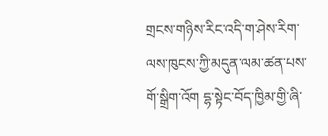གྲངས་གཉིས་རིང་འདི་ག་ཤེས་རིག་ལས་ཁུངས་ཀྱི་མདུན་ལམ་ཚན་པས་གོ་སྒྲིག་འོག དྷ་སྟེང་བོད་ཁྱིམ་གྱི་ཞི་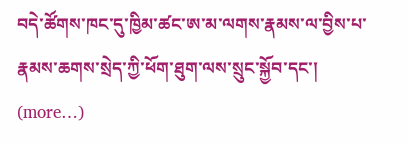བདེ་ཚོགས་ཁང་དུ་ཁྱིམ་ཚང་ཨ་མ་ལགས་རྣམས་ལ་བྱིས་པ་རྣམས་ཆགས་སྲེད་ཀྱི་ཕོག་ཐུག་ལས་སྲུང་སྐྱོབ་དང་། (more…)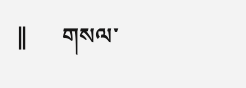||      གསལ་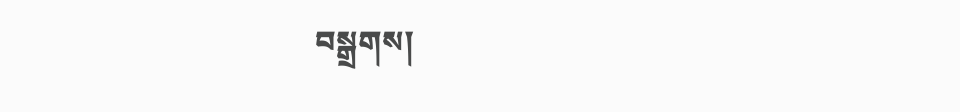བསྒྲགས།